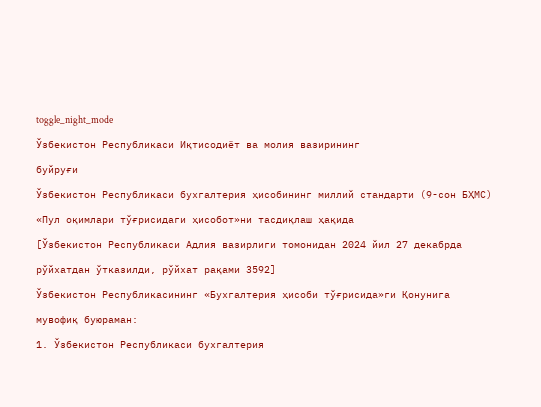toggle_night_mode
Ўзбекистон Республикаси Иқтисодиёт ва молия вазирининг
буйруғи
Ўзбекистон Республикаси бухгалтерия ҳисобининг миллий стандарти (9-сон БҲМС) «Пул оқимлари тўғрисидаги ҳисобот»ни тасдиқлаш ҳақида
[Ўзбекистон Республикаси Адлия вазирлиги томонидан 2024 йил 27 декабрда рўйхатдан ўтказилди, рўйхат рақами 3592]
Ўзбекистон Республикасининг «Бухгалтерия ҳисоби тўғрисида»ги Қонунига мувофиқ буюраман:
1. Ўзбекистон Республикаси бухгалтерия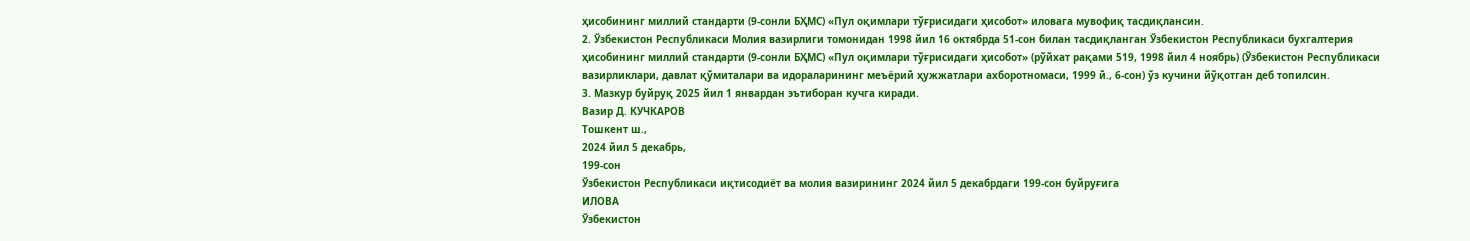ҳисобининг миллий стандарти (9-сонли БҲМС) «Пул оқимлари тўғрисидаги ҳисобот» иловага мувофиқ тасдиқлансин.
2. Ўзбекистон Республикаси Молия вазирлиги томонидан 1998 йил 16 октябрда 51-сон билан тасдиқланган Ўзбекистон Республикаси бухгалтерия ҳисобининг миллий стандарти (9-сонли БҲМС) «Пул оқимлари тўғрисидаги ҳисобот» (рўйхат рақами 519, 1998 йил 4 ноябрь) (Ўзбекистон Республикаси вазирликлари, давлат қўмиталари ва идораларининг меъёрий ҳужжатлари ахборотномаси, 1999 й., 6-сон) ўз кучини йўқотган деб топилсин.
3. Мазкур буйруқ 2025 йил 1 январдан эътиборан кучга киради.
Вазир Д. КУЧКАРОВ
Тошкент ш.,
2024 йил 5 декабрь,
199-сон
Ўзбекистон Республикаси иқтисодиёт ва молия вазирининг 2024 йил 5 декабрдаги 199-сон буйруғига
ИЛОВА
Ўзбекистон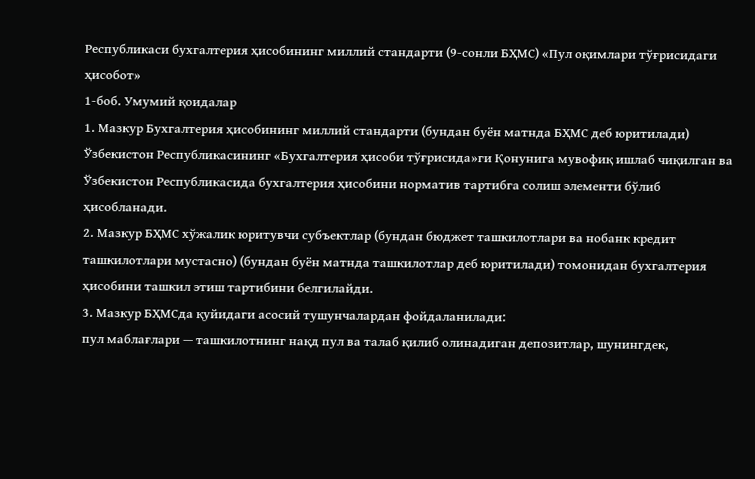Республикаси бухгалтерия ҳисобининг миллий стандарти (9-сонли БҲМС) «Пул оқимлари тўғрисидаги ҳисобот»
1-боб. Умумий қоидалар
1. Мазкур Бухгалтерия ҳисобининг миллий стандарти (бундан буён матнда БҲМС деб юритилади) Ўзбекистон Республикасининг «Бухгалтерия ҳисоби тўғрисида»ги Қонунига мувофиқ ишлаб чиқилган ва Ўзбекистон Республикасида бухгалтерия ҳисобини норматив тартибга солиш элементи бўлиб ҳисобланади.
2. Мазкур БҲМС хўжалик юритувчи субъектлар (бундан бюджет ташкилотлари ва нобанк кредит ташкилотлари мустасно) (бундан буён матнда ташкилотлар деб юритилади) томонидан бухгалтерия ҳисобини ташкил этиш тартибини белгилайди.
3. Мазкур БҲМСда қуйидаги асосий тушунчалардан фойдаланилади:
пул маблағлари — ташкилотнинг нақд пул ва талаб қилиб олинадиган депозитлар, шунингдек,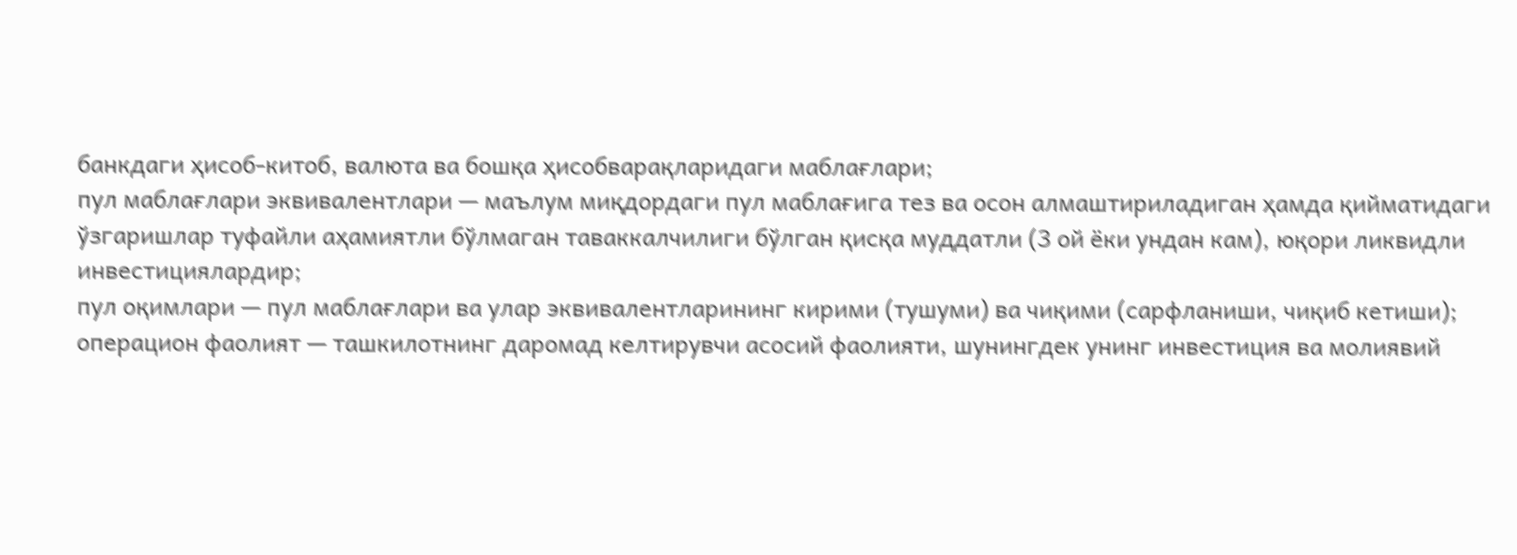банкдаги ҳисоб-китоб, валюта ва бошқа ҳисобварақларидаги маблағлари;
пул маблағлари эквивалентлари — маълум миқдордаги пул маблағига тез ва осон алмаштириладиган ҳамда қийматидаги ўзгаришлар туфайли аҳамиятли бўлмаган таваккалчилиги бўлган қисқа муддатли (3 ой ёки ундан кам), юқори ликвидли инвестициялардир;
пул оқимлари — пул маблағлари ва улар эквивалентларининг кирими (тушуми) ва чиқими (сарфланиши, чиқиб кетиши);
операцион фаолият — ташкилотнинг даромад келтирувчи асосий фаолияти, шунингдек унинг инвестиция ва молиявий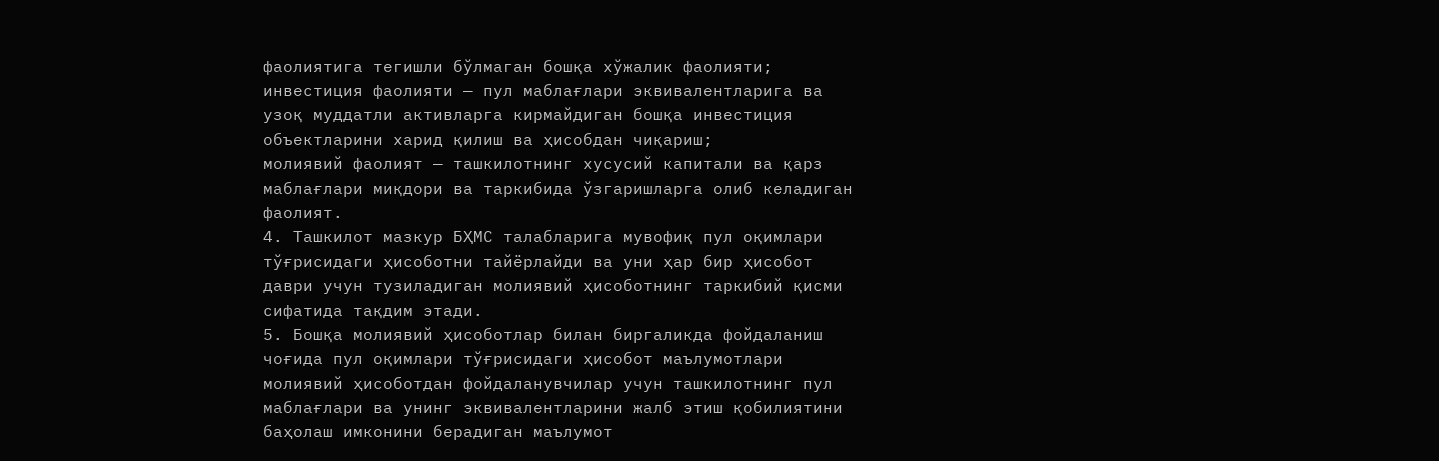фаолиятига тегишли бўлмаган бошқа хўжалик фаолияти;
инвестиция фаолияти — пул маблағлари эквивалентларига ва узоқ муддатли активларга кирмайдиган бошқа инвестиция объектларини харид қилиш ва ҳисобдан чиқариш;
молиявий фаолият — ташкилотнинг хусусий капитали ва қарз маблағлари миқдори ва таркибида ўзгаришларга олиб келадиган фаолият.
4. Ташкилот мазкур БҲМС талабларига мувофиқ пул оқимлари тўғрисидаги ҳисоботни тайёрлайди ва уни ҳар бир ҳисобот даври учун тузиладиган молиявий ҳисоботнинг таркибий қисми сифатида тақдим этади.
5. Бошқа молиявий ҳисоботлар билан биргаликда фойдаланиш чоғида пул оқимлари тўғрисидаги ҳисобот маълумотлари молиявий ҳисоботдан фойдаланувчилар учун ташкилотнинг пул маблағлари ва унинг эквивалентларини жалб этиш қобилиятини баҳолаш имконини берадиган маълумот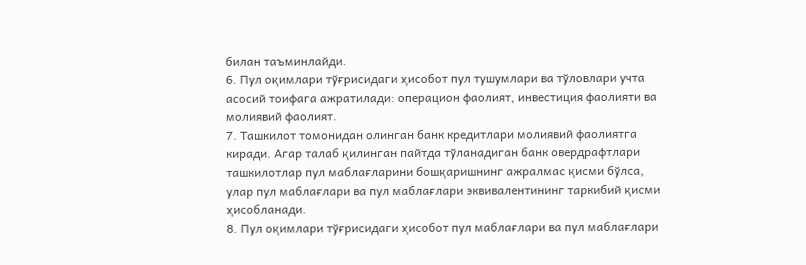билан таъминлайди.
6. Пул оқимлари тўғрисидаги ҳисобот пул тушумлари ва тўловлари учта асосий тоифага ажратилади: операцион фаолият, инвестиция фаолияти ва молиявий фаолият.
7. Ташкилот томонидан олинган банк кредитлари молиявий фаолиятга киради. Агар талаб қилинган пайтда тўланадиган банк овердрафтлари ташкилотлар пул маблағларини бошқаришнинг ажралмас қисми бўлса, улар пул маблағлари ва пул маблағлари эквивалентининг таркибий қисми ҳисобланади.
8. Пул оқимлари тўғрисидаги ҳисобот пул маблағлари ва пул маблағлари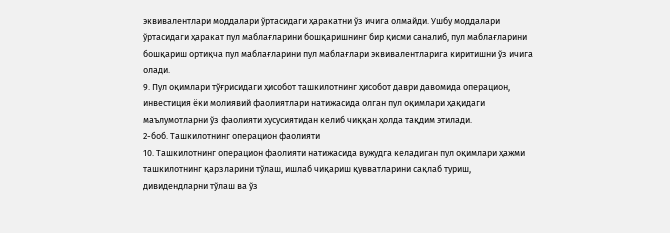эквивалентлари моддалари ўртасидаги ҳаракатни ўз ичига олмайди. Ушбу моддалари ўртасидаги ҳаракат пул маблағларини бошқаришнинг бир қисми саналиб, пул маблағларини бошқариш ортиқча пул маблағларини пул маблағлари эквивалентларига киритишни ўз ичига олади.
9. Пул оқимлари тўғрисидаги ҳисобот ташкилотнинг ҳисобот даври давомида операцион, инвестиция ёки молиявий фаолиятлари натижасида олган пул оқимлари ҳақидаги маълумотларни ўз фаолияти хусусиятидан келиб чиққан ҳолда тақдим этилади.
2-боб. Ташкилотнинг операцион фаолияти
10. Ташкилотнинг операцион фаолияти натижасида вужудга келадиган пул оқимлари ҳажми ташкилотнинг қарзларини тўлаш, ишлаб чиқариш қувватларини сақлаб туриш, дивидендларни тўлаш ва ўз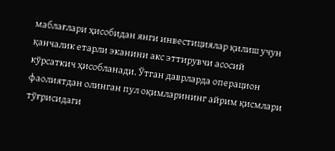маблағлари ҳисобидан янги инвестициялар қилиш учун қанчалик етарли эканини акс эттирувчи асосий кўрсаткич ҳисобланади. Ўтган даврларда операцион фаолиятдан олинган пул оқимларининг айрим қисмлари тўғрисидаги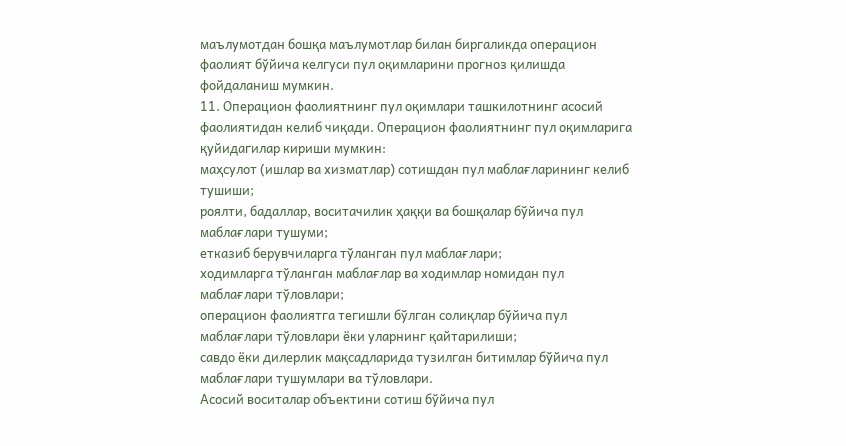маълумотдан бошқа маълумотлар билан биргаликда операцион фаолият бўйича келгуси пул оқимларини прогноз қилишда фойдаланиш мумкин.
11. Операцион фаолиятнинг пул оқимлари ташкилотнинг асосий фаолиятидан келиб чиқади. Операцион фаолиятнинг пул оқимларига қуйидагилар кириши мумкин:
маҳсулот (ишлар ва хизматлар) сотишдан пул маблағларининг келиб тушиши;
роялти, бадаллар, воситачилик ҳаққи ва бошқалар бўйича пул маблағлари тушуми;
етказиб берувчиларга тўланган пул маблағлари;
ходимларга тўланган маблағлар ва ходимлар номидан пул маблағлари тўловлари;
операцион фаолиятга тегишли бўлган солиқлар бўйича пул маблағлари тўловлари ёки уларнинг қайтарилиши;
савдо ёки дилерлик мақсадларида тузилган битимлар бўйича пул маблағлари тушумлари ва тўловлари.
Асосий воситалар объектини сотиш бўйича пул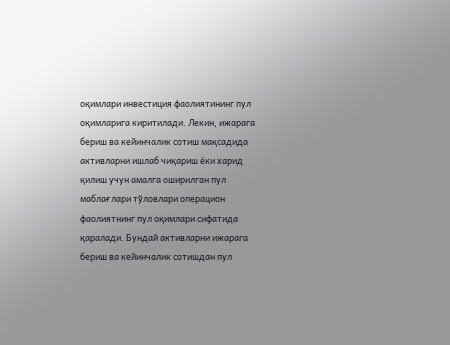оқимлари инвестиция фаолиятининг пул оқимларига киритилади. Лекин, ижарага бериш ва кейинчалик сотиш мақсадида активларни ишлаб чиқариш ёки харид қилиш учун амалга оширилган пул маблағлари тўловлари операцион фаолиятнинг пул оқимлари сифатида қаралади. Бундай активларни ижарага бериш ва кейинчалик сотишдан пул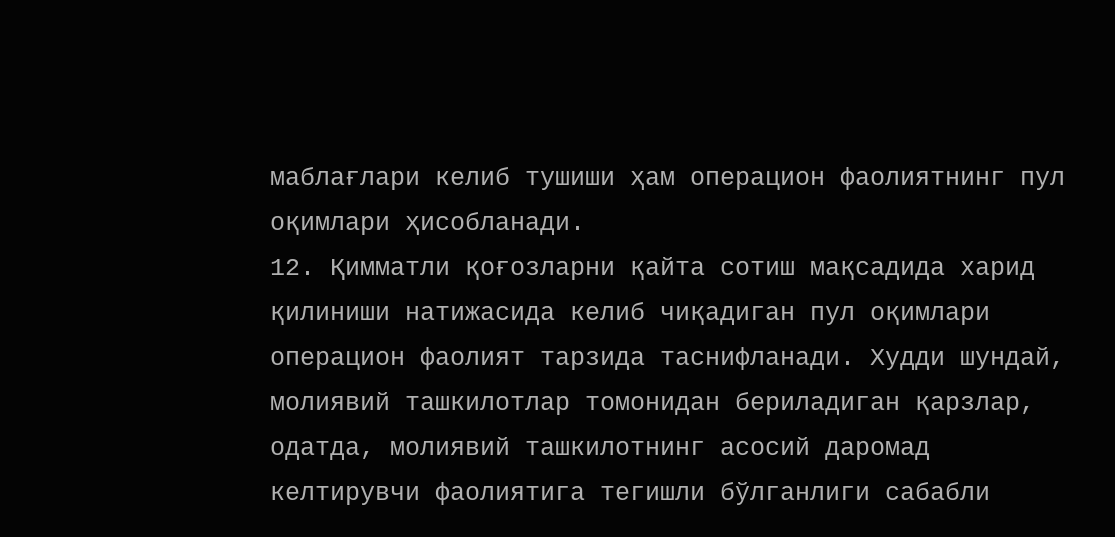маблағлари келиб тушиши ҳам операцион фаолиятнинг пул оқимлари ҳисобланади.
12. Қимматли қоғозларни қайта сотиш мақсадида харид қилиниши натижасида келиб чиқадиган пул оқимлари операцион фаолият тарзида таснифланади. Худди шундай, молиявий ташкилотлар томонидан бериладиган қарзлар, одатда, молиявий ташкилотнинг асосий даромад келтирувчи фаолиятига тегишли бўлганлиги сабабли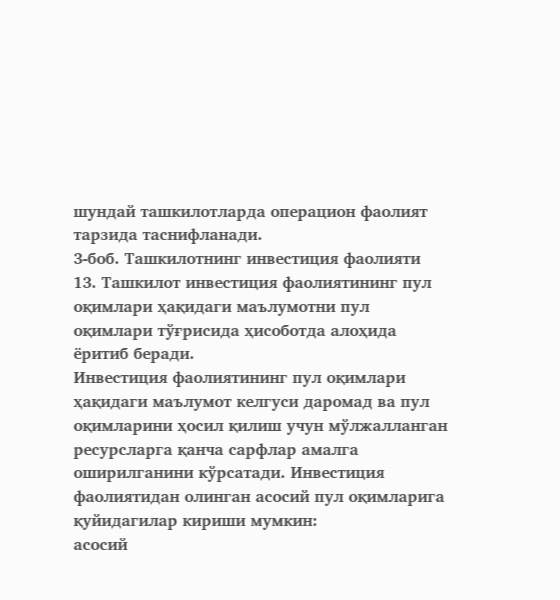шундай ташкилотларда операцион фаолият тарзида таснифланади.
3-боб. Ташкилотнинг инвестиция фаолияти
13. Ташкилот инвестиция фаолиятининг пул оқимлари ҳақидаги маълумотни пул оқимлари тўғрисида ҳисоботда алоҳида ёритиб беради.
Инвестиция фаолиятининг пул оқимлари ҳақидаги маълумот келгуси даромад ва пул оқимларини ҳосил қилиш учун мўлжалланган ресурсларга қанча сарфлар амалга оширилганини кўрсатади. Инвестиция фаолиятидан олинган асосий пул оқимларига қуйидагилар кириши мумкин:
асосий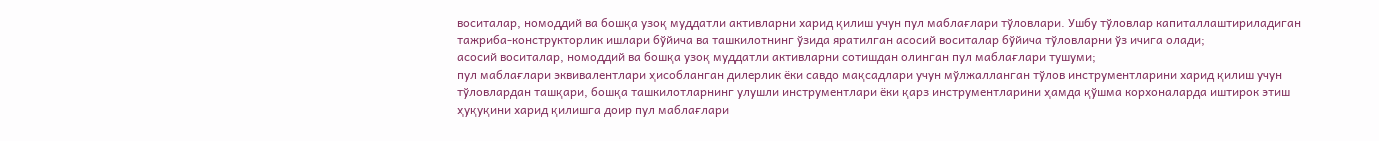воситалар, номоддий ва бошқа узоқ муддатли активларни харид қилиш учун пул маблағлари тўловлари. Ушбу тўловлар капиталлаштириладиган тажриба-конструкторлик ишлари бўйича ва ташкилотнинг ўзида яратилган асосий воситалар бўйича тўловларни ўз ичига олади;
асосий воситалар, номоддий ва бошқа узоқ муддатли активларни сотишдан олинган пул маблағлари тушуми;
пул маблағлари эквивалентлари ҳисобланган дилерлик ёки савдо мақсадлари учун мўлжалланган тўлов инструментларини харид қилиш учун тўловлардан ташқари, бошқа ташкилотларнинг улушли инструментлари ёки қарз инструментларини ҳамда қўшма корхоналарда иштирок этиш ҳуқуқини харид қилишга доир пул маблағлари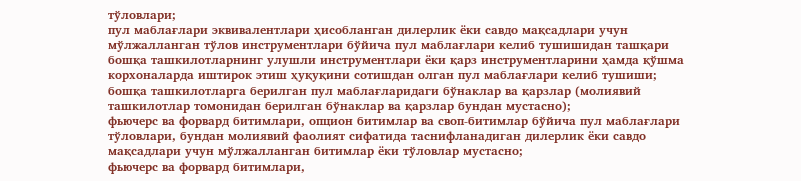тўловлари;
пул маблағлари эквивалентлари ҳисобланган дилерлик ёки савдо мақсадлари учун мўлжалланган тўлов инструментлари бўйича пул маблағлари келиб тушишидан ташқари бошқа ташкилотларнинг улушли инструментлари ёки қарз инструментларини ҳамда қўшма корхоналарда иштирок этиш ҳуқуқини сотишдан олган пул маблағлари келиб тушиши;
бошқа ташкилотларга берилган пул маблағларидаги бўнаклар ва қарзлар (молиявий ташкилотлар томонидан берилган бўнаклар ва қарзлар бундан мустасно);
фьючерс ва форвард битимлари, опцион битимлар ва своп-битимлар бўйича пул маблағлари тўловлари, бундан молиявий фаолият сифатида таснифланадиган дилерлик ёки савдо мақсадлари учун мўлжалланган битимлар ёки тўловлар мустасно;
фьючерс ва форвард битимлари,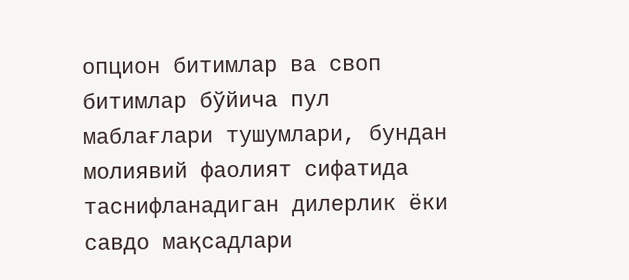опцион битимлар ва своп битимлар бўйича пул маблағлари тушумлари, бундан молиявий фаолият сифатида таснифланадиган дилерлик ёки савдо мақсадлари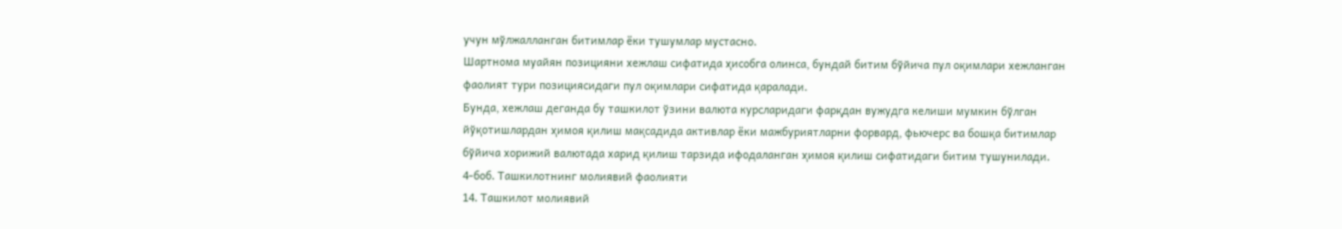учун мўлжалланган битимлар ёки тушумлар мустасно.
Шартнома муайян позицияни хежлаш сифатида ҳисобга олинса, бундай битим бўйича пул оқимлари хежланган фаолият тури позициясидаги пул оқимлари сифатида қаралади.
Бунда, хежлаш деганда бу ташкилот ўзини валюта курсларидаги фарқдан вужудга келиши мумкин бўлган йўқотишлардан ҳимоя қилиш мақсадида активлар ёки мажбуриятларни форвард, фьючерс ва бошқа битимлар бўйича хорижий валютада харид қилиш тарзида ифодаланган ҳимоя қилиш сифатидаги битим тушунилади.
4-боб. Ташкилотнинг молиявий фаолияти
14. Ташкилот молиявий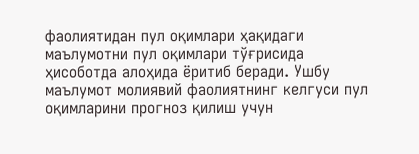фаолиятидан пул оқимлари ҳақидаги маълумотни пул оқимлари тўғрисида ҳисоботда алоҳида ёритиб беради. Ушбу маълумот молиявий фаолиятнинг келгуси пул оқимларини прогноз қилиш учун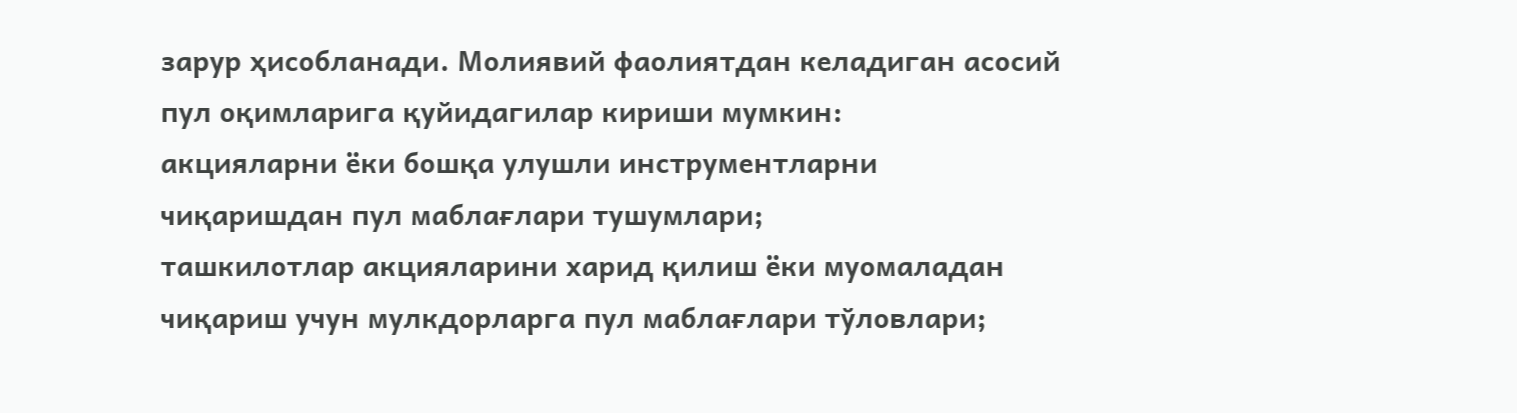зарур ҳисобланади. Молиявий фаолиятдан келадиган асосий пул оқимларига қуйидагилар кириши мумкин:
акцияларни ёки бошқа улушли инструментларни чиқаришдан пул маблағлари тушумлари;
ташкилотлар акцияларини харид қилиш ёки муомаладан чиқариш учун мулкдорларга пул маблағлари тўловлари;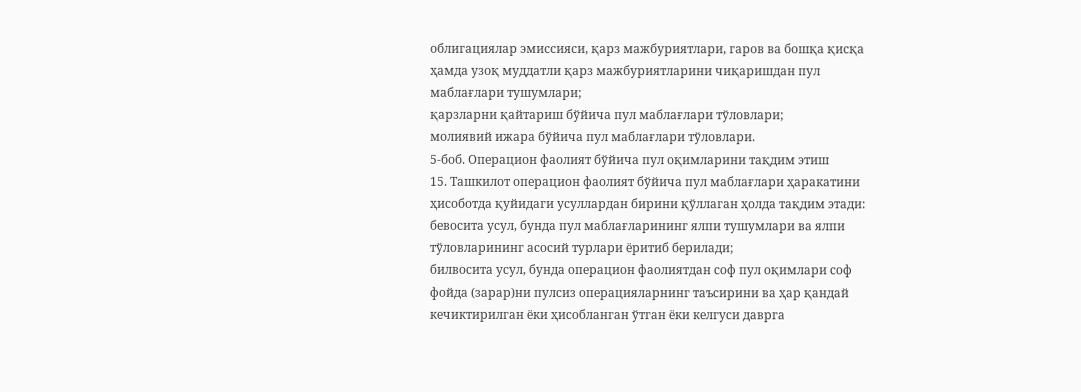облигациялар эмиссияси, қарз мажбуриятлари, гаров ва бошқа қисқа ҳамда узоқ муддатли қарз мажбуриятларини чиқаришдан пул маблағлари тушумлари;
қарзларни қайтариш бўйича пул маблағлари тўловлари;
молиявий ижара бўйича пул маблағлари тўловлари.
5-боб. Операцион фаолият бўйича пул оқимларини тақдим этиш
15. Ташкилот операцион фаолият бўйича пул маблағлари ҳаракатини ҳисоботда қуйидаги усуллардан бирини қўллаган ҳолда тақдим этади:
бевосита усул, бунда пул маблағларининг ялпи тушумлари ва ялпи тўловларининг асосий турлари ёритиб берилади;
билвосита усул, бунда операцион фаолиятдан соф пул оқимлари соф фойда (зарар)ни пулсиз операцияларнинг таъсирини ва ҳар қандай кечиктирилган ёки ҳисобланган ўтган ёки келгуси даврга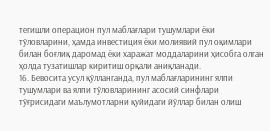тегишли операцион пул маблағлари тушумлари ёки тўловларини, ҳамда инвестиция ёки молиявий пул оқимлари билан боғлиқ даромад ёки харажат моддаларини ҳисобга олган ҳолда тузатишлар киритиш орқали аниқланади.
16. Бевосита усул қўлланганда, пул маблағларининг ялпи тушумлари ва ялпи тўловларининг асосий синфлари тўғрисидаги маълумотларни қуйидаги йўллар билан олиш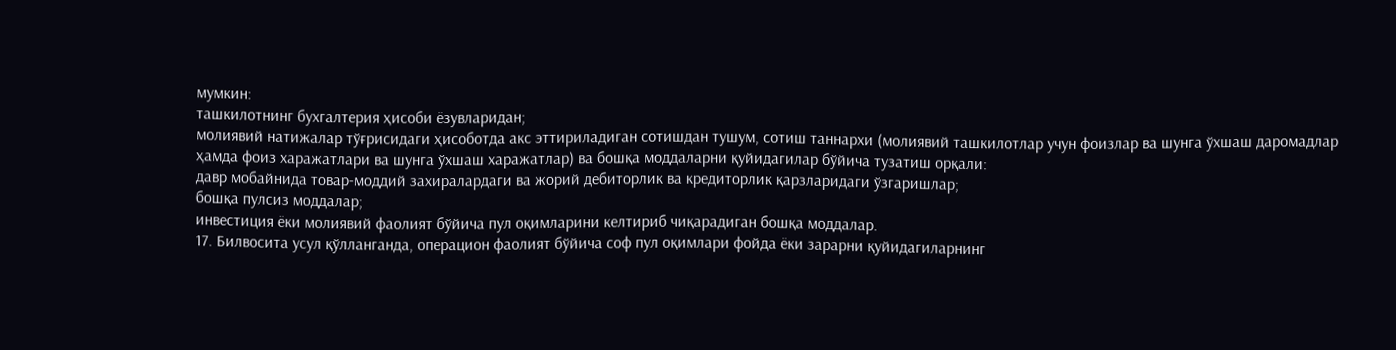мумкин:
ташкилотнинг бухгалтерия ҳисоби ёзувларидан;
молиявий натижалар тўғрисидаги ҳисоботда акс эттириладиган сотишдан тушум, сотиш таннархи (молиявий ташкилотлар учун фоизлар ва шунга ўхшаш даромадлар ҳамда фоиз харажатлари ва шунга ўхшаш харажатлар) ва бошқа моддаларни қуйидагилар бўйича тузатиш орқали:
давр мобайнида товар-моддий захиралардаги ва жорий дебиторлик ва кредиторлик қарзларидаги ўзгаришлар;
бошқа пулсиз моддалар;
инвестиция ёки молиявий фаолият бўйича пул оқимларини келтириб чиқарадиган бошқа моддалар.
17. Билвосита усул қўлланганда, операцион фаолият бўйича соф пул оқимлари фойда ёки зарарни қуйидагиларнинг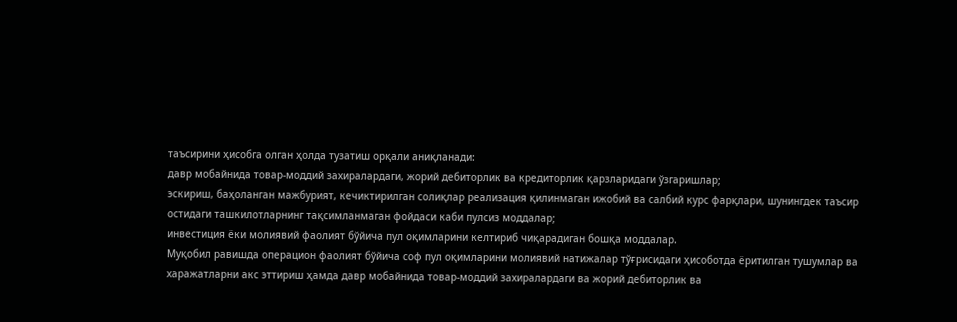таъсирини ҳисобга олган ҳолда тузатиш орқали аниқланади:
давр мобайнида товар-моддий захиралардаги, жорий дебиторлик ва кредиторлик қарзларидаги ўзгаришлар;
эскириш, баҳоланган мажбурият, кечиктирилган солиқлар реализация қилинмаган ижобий ва салбий курс фарқлари, шунингдек таъсир остидаги ташкилотларнинг тақсимланмаган фойдаси каби пулсиз моддалар;
инвестиция ёки молиявий фаолият бўйича пул оқимларини келтириб чиқарадиган бошқа моддалар.
Муқобил равишда операцион фаолият бўйича соф пул оқимларини молиявий натижалар тўғрисидаги ҳисоботда ёритилган тушумлар ва харажатларни акс эттириш ҳамда давр мобайнида товар-моддий захиралардаги ва жорий дебиторлик ва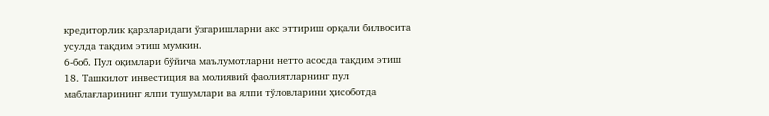кредиторлик қарзларидаги ўзгаришларни акс эттириш орқали билвосита усулда тақдим этиш мумкин.
6-боб. Пул оқимлари бўйича маълумотларни нетто асосда тақдим этиш
18. Ташкилот инвестиция ва молиявий фаолиятларнинг пул маблағларининг ялпи тушумлари ва ялпи тўловларини ҳисоботда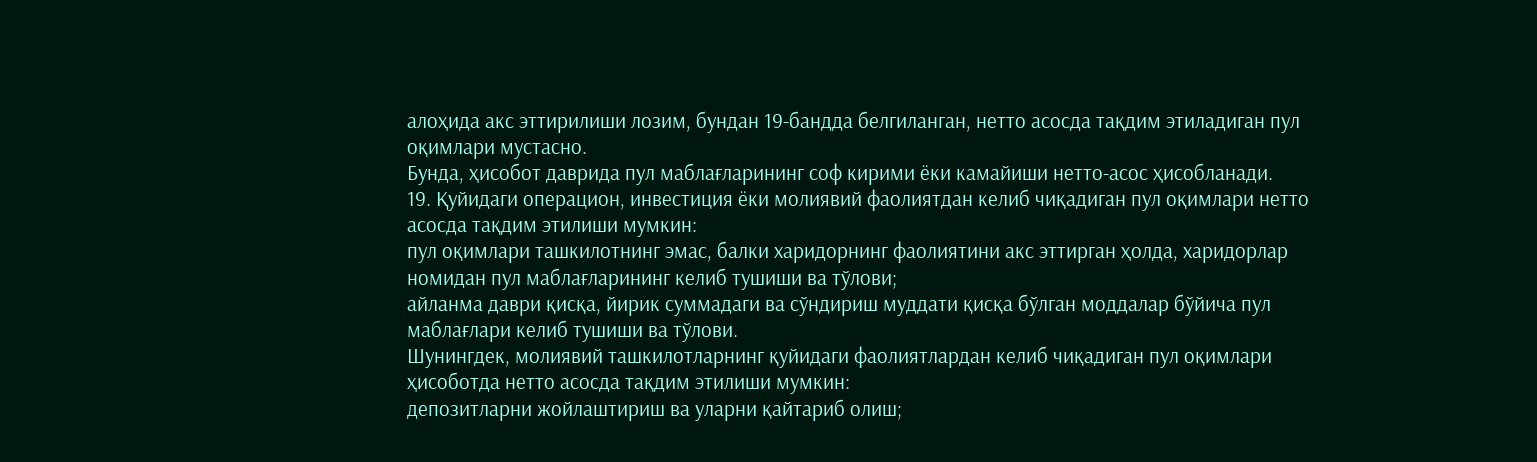алоҳида акс эттирилиши лозим, бундан 19-бандда белгиланган, нетто асосда тақдим этиладиган пул оқимлари мустасно.
Бунда, ҳисобот даврида пул маблағларининг соф кирими ёки камайиши нетто-асос ҳисобланади.
19. Қуйидаги операцион, инвестиция ёки молиявий фаолиятдан келиб чиқадиган пул оқимлари нетто асосда тақдим этилиши мумкин:
пул оқимлари ташкилотнинг эмас, балки харидорнинг фаолиятини акс эттирган ҳолда, харидорлар номидан пул маблағларининг келиб тушиши ва тўлови;
айланма даври қисқа, йирик суммадаги ва сўндириш муддати қисқа бўлган моддалар бўйича пул маблағлари келиб тушиши ва тўлови.
Шунингдек, молиявий ташкилотларнинг қуйидаги фаолиятлардан келиб чиқадиган пул оқимлари ҳисоботда нетто асосда тақдим этилиши мумкин:
депозитларни жойлаштириш ва уларни қайтариб олиш;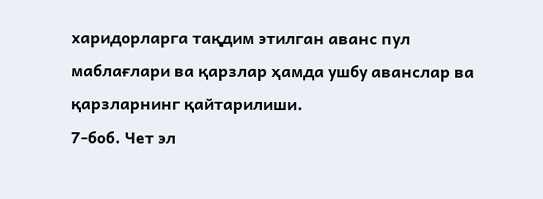харидорларга тақдим этилган аванс пул маблағлари ва қарзлар ҳамда ушбу аванслар ва қарзларнинг қайтарилиши.
7-боб. Чет эл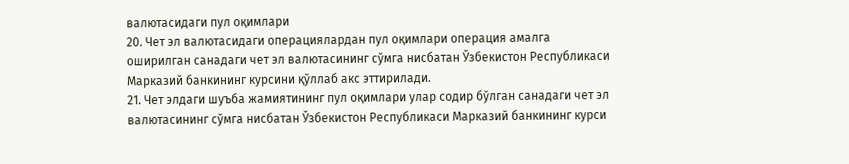валютасидаги пул оқимлари
20. Чет эл валютасидаги операциялардан пул оқимлари операция амалга оширилган санадаги чет эл валютасининг сўмга нисбатан Ўзбекистон Республикаси Марказий банкининг курсини қўллаб акс эттирилади.
21. Чет элдаги шуъба жамиятининг пул оқимлари улар содир бўлган санадаги чет эл валютасининг сўмга нисбатан Ўзбекистон Республикаси Марказий банкининг курси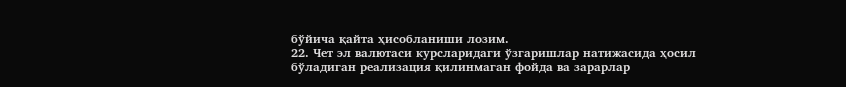бўйича қайта ҳисобланиши лозим.
22. Чет эл валютаси курсларидаги ўзгаришлар натижасида ҳосил бўладиган реализация қилинмаган фойда ва зарарлар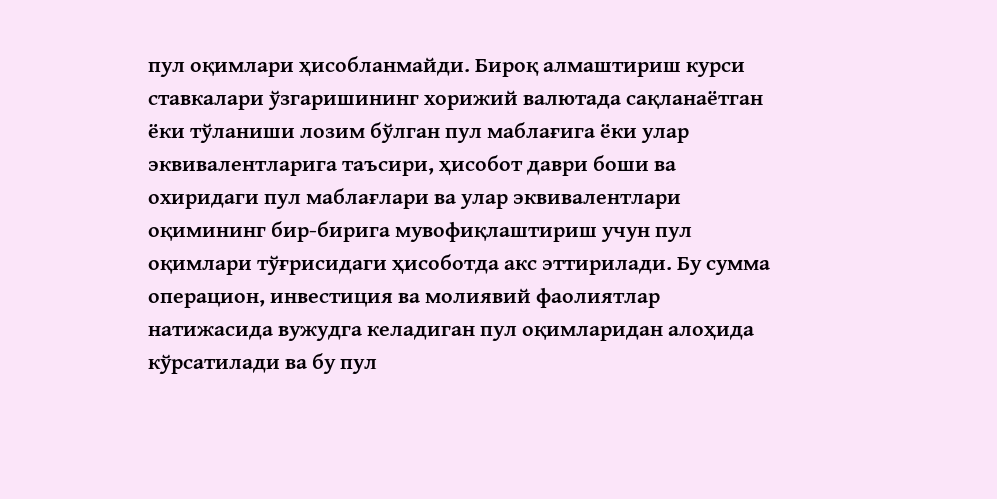пул оқимлари ҳисобланмайди. Бироқ алмаштириш курси ставкалари ўзгаришининг хорижий валютада сақланаётган ёки тўланиши лозим бўлган пул маблағига ёки улар эквивалентларига таъсири, ҳисобот даври боши ва охиридаги пул маблағлари ва улар эквивалентлари оқимининг бир-бирига мувофиқлаштириш учун пул оқимлари тўғрисидаги ҳисоботда акс эттирилади. Бу сумма операцион, инвестиция ва молиявий фаолиятлар натижасида вужудга келадиган пул оқимларидан алоҳида кўрсатилади ва бу пул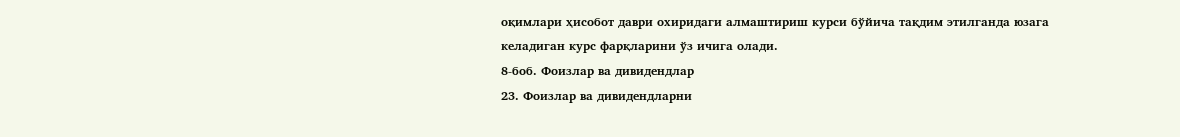оқимлари ҳисобот даври охиридаги алмаштириш курси бўйича тақдим этилганда юзага келадиган курс фарқларини ўз ичига олади.
8-боб. Фоизлар ва дивидендлар
23. Фоизлар ва дивидендларни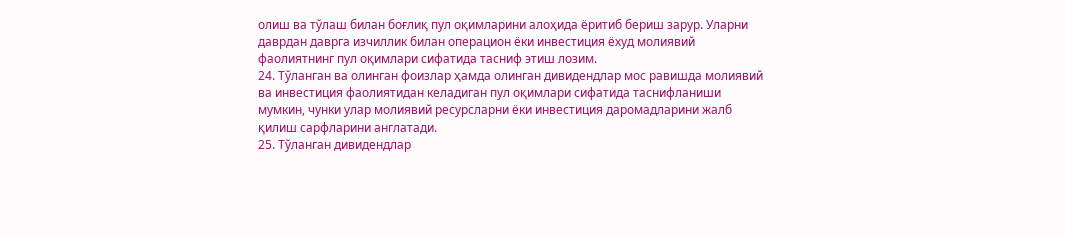олиш ва тўлаш билан боғлиқ пул оқимларини алоҳида ёритиб бериш зарур. Уларни даврдан даврга изчиллик билан операцион ёки инвестиция ёхуд молиявий фаолиятнинг пул оқимлари сифатида тасниф этиш лозим.
24. Тўланган ва олинган фоизлар ҳамда олинган дивидендлар мос равишда молиявий ва инвестиция фаолиятидан келадиган пул оқимлари сифатида таснифланиши мумкин, чунки улар молиявий ресурсларни ёки инвестиция даромадларини жалб қилиш сарфларини англатади.
25. Тўланган дивидендлар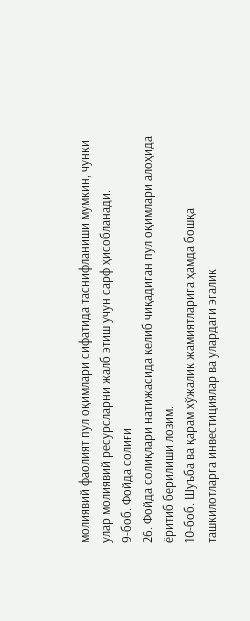молиявий фаолият пул оқимлари сифатида таснифланиши мумкин, чунки улар молиявий ресурсларни жалб этиш учун сарф ҳисобланади.
9-боб. Фойда солиғи
26. Фойда солиқлари натижасида келиб чиқадиган пул оқимлари алоҳида ёритиб берилиши лозим.
10-боб. Шуъба ва қарам хўжалик жамиятларига ҳамда бошқа ташкилотларга инвестициялар ва улардаги эгалик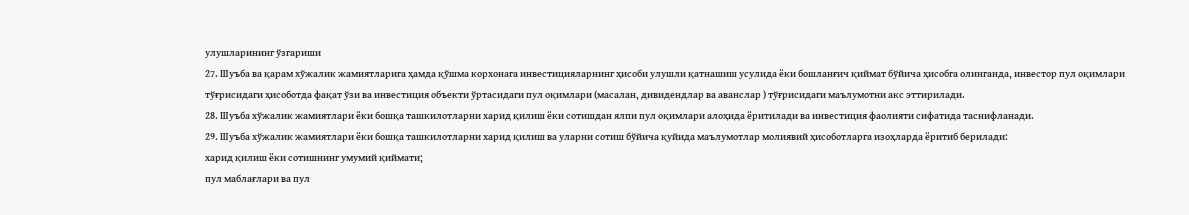улушларининг ўзгариши
27. Шуъба ва қарам хўжалик жамиятларига ҳамда қўшма корхонага инвестицияларнинг ҳисоби улушли қатнашиш усулида ёки бошланғич қиймат бўйича ҳисобга олинганда, инвестор пул оқимлари тўғрисидаги ҳисоботда фақат ўзи ва инвестиция объекти ўртасидаги пул оқимлари (масалан, дивидендлар ва аванслар ) тўғрисидаги маълумотни акс эттирилади.
28. Шуъба хўжалик жамиятлари ёки бошқа ташкилотларни харид қилиш ёки сотишдан ялпи пул оқимлари алоҳида ёритилади ва инвестиция фаолияти сифатида таснифланади.
29. Шуъба хўжалик жамиятлари ёки бошқа ташкилотларни харид қилиш ва уларни сотиш бўйича қуйида маълумотлар молиявий ҳисоботларга изоҳларда ёритиб берилади:
харид қилиш ёки сотишнинг умумий қиймати;
пул маблағлари ва пул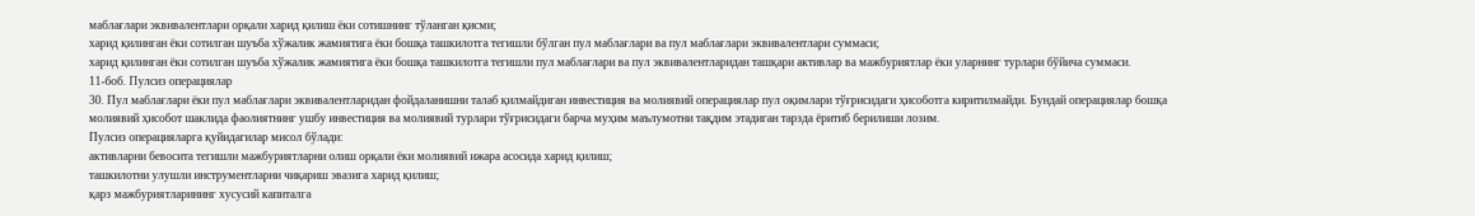маблағлари эквивалентлари орқали харид қилиш ёки сотишнинг тўланган қисми;
харид қилинган ёки сотилган шуъба хўжалик жамиятига ёки бошқа ташкилотга тегишли бўлган пул маблағлари ва пул маблағлари эквивалентлари суммаси;
харид қилинган ёки сотилган шуъба хўжалик жамиятига ёки бошқа ташкилотга тегишли пул маблағлари ва пул эквивалентларидан ташқари активлар ва мажбуриятлар ёки уларнинг турлари бўйича суммаси.
11-боб. Пулсиз операциялар
30. Пул маблағлари ёки пул маблағлари эквивалентларидан фойдаланишни талаб қилмайдиган инвестиция ва молиявий операциялар пул оқимлари тўғрисидаги ҳисоботга киритилмайди. Бундай операциялар бошқа молиявий ҳисобот шаклида фаолиятнинг ушбу инвестиция ва молиявий турлари тўғрисидаги барча муҳим маълумотни тақдим этадиган тарзда ёритиб берилиши лозим.
Пулсиз операцияларга қуйидагилар мисол бўлади:
активларни бевосита тегишли мажбуриятларни олиш орқали ёки молиявий ижара асосида харид қилиш;
ташкилотни улушли инструментларни чиқариш эвазига харид қилиш;
қарз мажбуриятларининг хусусий капиталга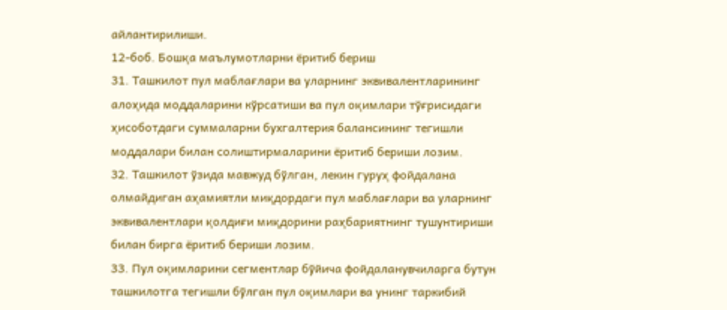айлантирилиши.
12-боб. Бошқа маълумотларни ёритиб бериш
31. Ташкилот пул маблағлари ва уларнинг эквивалентларининг алоҳида моддаларини кўрсатиши ва пул оқимлари тўғрисидаги ҳисоботдаги суммаларни бухгалтерия балансининг тегишли моддалари билан солиштирмаларини ёритиб бериши лозим.
32. Ташкилот ўзида мавжуд бўлган, лекин гуруҳ фойдалана олмайдиган аҳамиятли миқдордаги пул маблағлари ва уларнинг эквивалентлари қолдиғи миқдорини раҳбариятнинг тушунтириши билан бирга ёритиб бериши лозим.
33. Пул оқимларини сегментлар бўйича фойдаланувчиларга бутун ташкилотга тегишли бўлган пул оқимлари ва унинг таркибий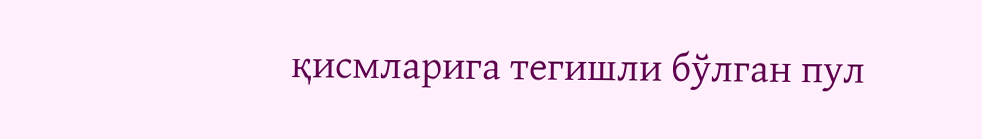қисмларига тегишли бўлган пул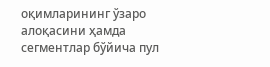оқимларининг ўзаро алоқасини ҳамда сегментлар бўйича пул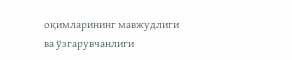оқимларининг мавжудлиги ва ўзгарувчанлиги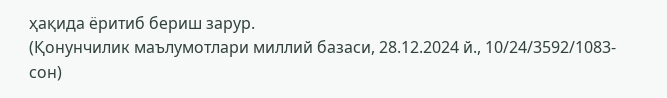ҳақида ёритиб бериш зарур.
(Қонунчилик маълумотлари миллий базаси, 28.12.2024 й., 10/24/3592/1083-сон)